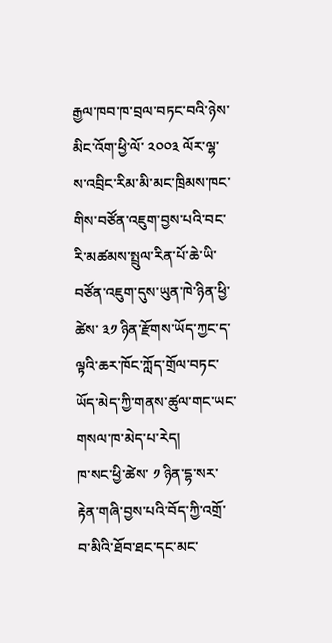རྒྱལ་ཁབ་ཁ་བྲལ་བཏང་བའི་ཉེས་མིང་འོག་ཕྱི་ལོ་ ༢༠༠༣ ལོར་ལྷ་ས་འབྲིང་རིམ་མི་མང་ཁྲིམས་ཁང་གིས་བཙོན་འཇུག་བྱས་པའི་བང་རི་མཚམས་སྤྲུལ་རིན་པོ་ཆེ་ཡི་བཙོན་འཇུག་དུས་ཡུན་ཁེ་ཉིན་ཕྱི་ཚེས་ ༣༡ ཉིན་རྫོགས་ཡོད་ཀྱང་ད་ལྟའི་ཆར་ཁོང་ཀློད་གྲོལ་བཏང་ཡོད་མེད་ཀྱི་གནས་ཚུལ་གང་ཡང་གསལ་ཁ་མེད་པ་རེད།
ཁ་སང་ཕྱི་ཚེས་ ༡ ཉིན་དྷ་སར་རྟེན་གཞི་བྱས་པའི་བོད་ཀྱི་འགྲོ་བ་མིའི་ཐོབ་ཐང་དང་མང་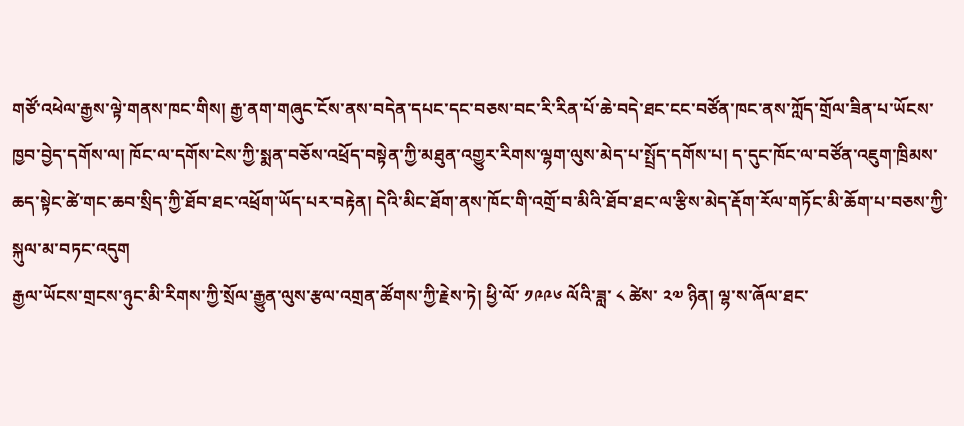གཙོ་འཕེལ་རྒྱས་ལྟེ་གནས་ཁང་གིས། རྒྱ་ནག་གཞུང་ངོས་ནས་བདེན་དཔང་དང་བཅས་བང་རི་རིན་པོ་ཆེ་བདེ་ཐང་ངང་བཙོན་ཁང་ནས་ཀློད་གྲོལ་ཟིན་པ་ཡོངས་ཁྱབ་བྱེད་དགོས་ལ། ཁོང་ལ་དགོས་ངེས་ཀྱི་སྨན་བཅོས་འཕྲོད་བསྟེན་ཀྱི་མཐུན་འགྱུར་རིགས་ལྷག་ལུས་མེད་པ་སྤྲོད་དགོས་པ། ད་དུང་ཁོང་ལ་བཙོན་འཇུག་ཁྲིམས་ཆད་སྟེང་ཚེ་གང་ཆབ་སྲིད་ཀྱི་ཐོབ་ཐང་འཕྲོག་ཡོད་པར་བརྟེན། དེའི་མིང་ཐོག་ནས་ཁོང་གི་འགྲོ་བ་མིའི་ཐོབ་ཐང་ལ་རྩིས་མེད་རྡོག་རོལ་གཏོང་མི་ཆོག་པ་བཅས་ཀྱི་སྐུལ་མ་བཏང་འདུག
རྒྱལ་ཡོངས་གྲངས་ཉུང་མི་རིགས་ཀྱི་སྲོལ་རྒྱུན་ལུས་རྩལ་འགྲན་ཚོགས་ཀྱི་རྗེས་ཏེ། ཕྱི་ལོ་ ༡༩༩༦ ལོའི་ཟླ་ ༨ ཚེས་ ༢༧ ཉིན། ལྷ་ས་ཞོལ་ཐང་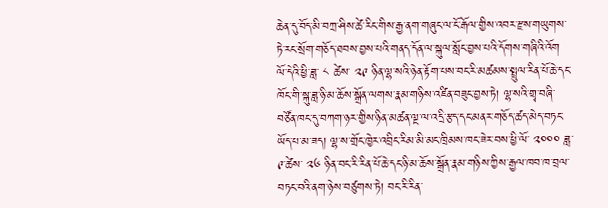ཆེན་དུ་བོད་མི་བཀྲ་ཤིས་ཚེ་རིང་གིས་རྒྱ་ནག་གཞུང་ལ་ངོ་རྒོལ་གྱིས་འབར་རྫས་གཡུགས་ཏེ་རང་སྲོག་གཅོད་ཐབས་བྱས་པའི་གནད་དོན་ལ་སྐུལ་སློང་བྱས་པའི་དོགས་གཞིའི་འོག ལོ་དེའི་ཕྱི་ཟླ་ ༨ ཚེས་ ༢༩ ཉིན་ལྷ་སའི་ཉེན་རྟོག་པས་བང་རི་མཚམས་སྤྲུལ་རིན་པོ་ཆེ་དང་ཁོང་གི་སྐུ་ཟླ་ཉི་མ་ཆོས་སྒྲོན་ལགས་རྣམ་གཉིས་འཛིན་བཟུང་བྱས་ཏེ། ལྷ་སའི་གྲྭ་བཞི་བཙོན་ཁང་དུ་བཀག་ཉར་གྱིས་ཉིན་མཚན་ལྔ་ལ་འདྲི་རྩད་དང་མནར་གཅོད་ཚད་མེད་བཏང་ཡོད་པ་མ་ཟད། ལྷ་ས་གྲོང་ཁྱེར་འབྲིང་རིམ་མི་མང་ཁྲིམས་ཁང་ཟེར་བས་ཕྱི་ལོ་ ༢༠༠༠ ཟླ་ ༩་ཚེས་ ༢༦ ཉིན་བང་རི་རིན་པོ་ཆེ་དང་ཉི་མ་ཆོས་སྒྲོན་རྣམ་གཉིས་ཀྱིས་རྒྱལ་ཁབ་ཁ་བྲལ་བཏང་བའི་ནག་ཉེས་བཙུགས་ཏེ། བང་རི་རིན་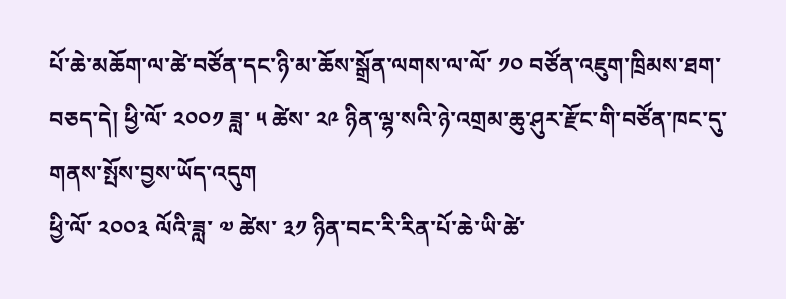པོ་ཆེ་མཆོག་ལ་ཚེ་བཙོན་དང་ཉི་མ་ཆོས་སྒྲོན་ལགས་ལ་ལོ་ ༡༠ བཙོན་འཇུག་ཁྲིམས་ཐག་བཅད་དེ། ཕྱི་ལོ་ ༢༠༠༡ ཟླ་ ༥ ཚེས་ ༢༩ ཉིན་ལྷ་སའི་ཉེ་འགྲམ་ཆུ་ཤུར་རྫོང་གི་བཙོན་ཁང་དུ་གནས་སྤོས་བྱས་ཡོད་འདུག
ཕྱི་ལོ་ ༢༠༠༣ ལོའི་ཟླ་ ༧ ཚེས་ ༣༡ ཉིན་བང་རི་རིན་པོ་ཆེ་ཡི་ཚེ་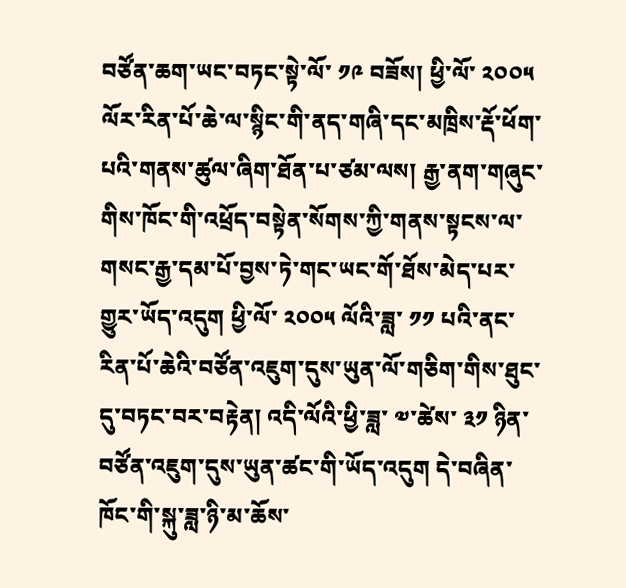བཙོན་ཆག་ཡང་བཏང་སྟེ་ལོ་ ༡༩ བཟོས། ཕྱི་ལོ་ ༢༠༠༥ ལོར་རིན་པོ་ཆེ་ལ་སྙིང་གི་ནད་གཞི་དང་མཁྲིས་རྡོ་ཕོག་པའི་གནས་ཚུལ་ཞིག་ཐོན་པ་ཙམ་ལས། རྒྱ་ནག་གཞུང་གིས་ཁོང་གི་འཕྲོད་བསྟེན་སོགས་ཀྱི་གནས་སྟངས་ལ་གསང་རྒྱ་དམ་པོ་བྱས་ཏེ་གང་ཡང་གོ་ཐོས་མེད་པར་གྱུར་ཡོད་འདུག ཕྱི་ལོ་ ༢༠༠༥ ལོའི་ཟླ་ ༡༡ པའི་ནང་རིན་པོ་ཆེའི་བཙོན་འཇུག་དུས་ཡུན་ལོ་གཅིག་གིས་ཐུང་དུ་བཏང་བར་བརྟེན། འདི་ལོའི་ཕྱི་ཟླ་ ༧་ཚེས་ ༣༡ ཉིན་བཙོན་འཇུག་དུས་ཡུན་ཚང་གི་ཡོད་འདུག དེ་བཞིན་ཁོང་གི་སྐུ་ཟླ་ཉི་མ་ཆོས་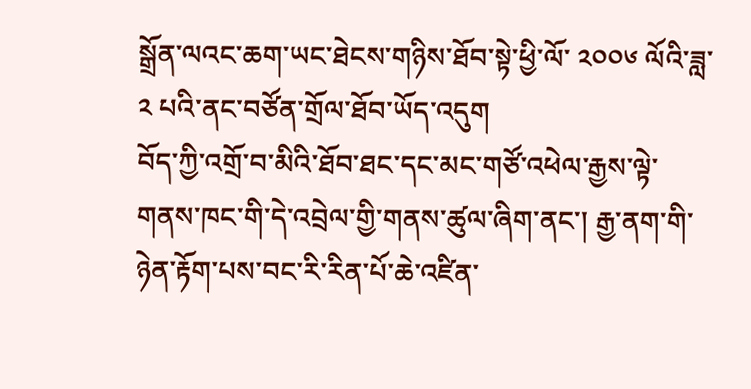སྒྲོན་ལའང་ཆག་ཡང་ཐེངས་གཉིས་ཐོབ་སྟེ་ཕྱི་ལོ་ ༢༠༠༦ ལོའི་ཟླ་ ༢ པའི་ནང་བཙོན་གྲོལ་ཐོབ་ཡོད་འདུག
བོད་ཀྱི་འགྲོ་བ་མིའི་ཐོབ་ཐང་དང་མང་གཙོ་འཕེལ་རྒྱས་ལྟེ་གནས་ཁང་གི་དེ་འབྲེལ་གྱི་གནས་ཚུལ་ཞིག་ནང་། རྒྱ་ནག་གི་ཉེན་རྟོག་པས་བང་རི་རིན་པོ་ཆེ་འཛིན་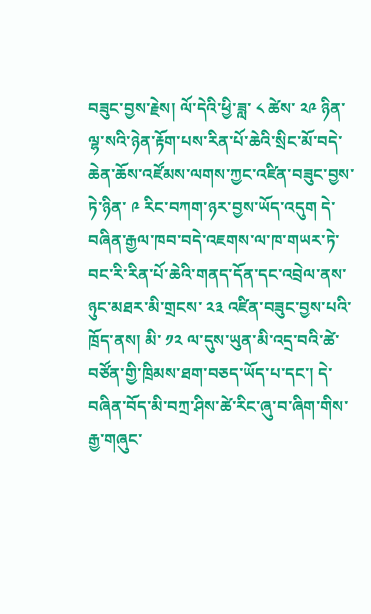བཟུང་བྱས་རྗེས། ལོ་དེའི་ཕྱི་ཟླ་ ༨ ཚེས་ ༢༩ ཉིན་ལྷ་སའི་ཉེན་རྟོག་པས་རིན་པོ་ཆེའི་སྲིང་མོ་བདེ་ཆེན་ཆོས་འཛོམས་ལགས་ཀྱང་འཛིན་བཟུང་བྱས་ཏེ་ཉིན་ ༩ རིང་བཀག་ཉར་བྱས་ཡོད་འདུག དེ་བཞིན་རྒྱལ་ཁབ་བདེ་འཇགས་ལ་ཁ་གཡར་ཏེ་བང་རི་རིན་པོ་ཆེའི་གནད་དོན་དང་འབྲེལ་ནས་ཉུང་མཐར་མི་གྲངས་ ༢༣ འཛིན་བཟུང་བྱས་པའི་ཁྲོད་ནས། མི་ ༡༢ ལ་དུས་ཡུན་མི་འདྲ་བའི་ཚེ་བཙོན་གྱི་ཁྲིམས་ཐག་བཅད་ཡོད་པ་དང་། དེ་བཞིན་བོད་མི་བཀྲ་ཤིས་ཚེ་རིང་ཞུ་བ་ཞིག་གིས་རྒྱ་གཞུང་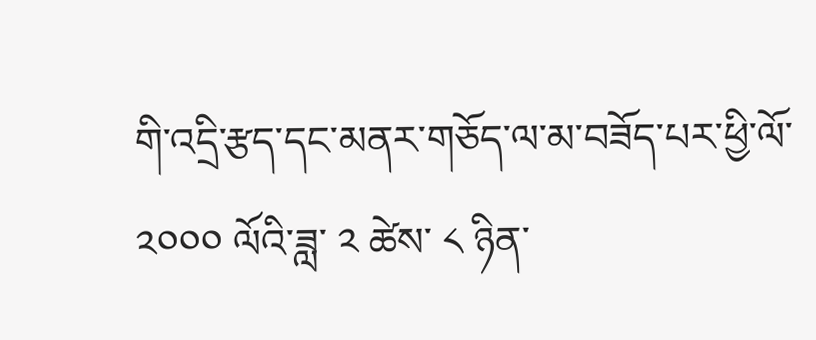གི་འདྲི་རྩད་དང་མནར་གཅོད་ལ་མ་བཟོད་པར་ཕྱི་ལོ་ ༢༠༠༠ ལོའི་ཟླ་ ༢ ཚེས་ ༨ ཉིན་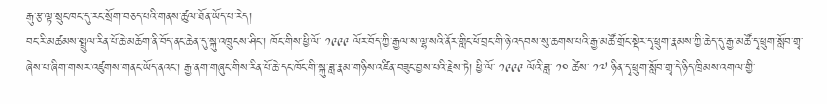རྒུ་རྩ་ལྟ་སྲུང་ཁང་དུ་རང་སྲོག་བཅད་པའི་གནས་ཚུལ་ཐོན་ཡོད་པ་རེད།
བང་རི་མཚམས་སྤྲུལ་རིན་པོ་ཆེ་མཆོག་ནི་བོད་ནང་ཆེན་དུ་སྐུ་འཁྲུངས་ཤིང་། ཁོང་གིས་ཕྱི་ལོ་ ༡༩༩༩ ལོར་བོད་ཀྱི་རྒྱལ་ས་ལྷ་སའི་ནོར་གླིང་ཕོ་བྲང་གི་ཉེ་འདབས་སུ་ཆགས་པའི་རྒྱ་མཚོ་གྲོང་སྡེར་དྭ་ཕྲུག་རྣམས་ཀྱི་ཆེད་དུ་རྒྱ་མཚོ་དྭ་ཕྲུག་སློབ་གྲྭ་ཞེས་པ་ཞིག་གསར་འཛུགས་གནང་ཡོད་ནའང་། རྒྱ་ནག་གཞུང་གིས་རིན་པོ་ཆེ་དང་ཁོང་གི་སྐུ་ཟླ་རྣམ་གཉིས་འཛིན་བཟུང་བྱས་པའི་རྗེས་ཏེ། ཕྱི་ལོ་ ༡༩༩༩ ལོའི་ཟླ་ ༡༠ ཚེས་ ༡༧ ཉིན་དྭ་ཕྲུག་སློབ་གྲྭ་དེ་ཉིད་ཁྲིམས་འགལ་གྱི་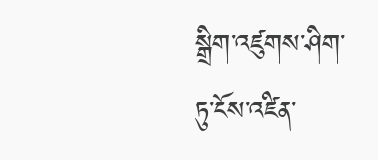སྒྲིག་འཛུགས་ཤིག་ཏུ་ངོས་འཛིན་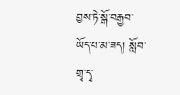བྱས་ཏེ་སྒོ་བརྒྱབ་ཡོད་པ་མ་ཟད། སློབ་གྲྭ་དྭ་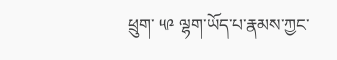ཕྲུག་ ༥༩ ལྷག་ཡོད་པ་རྣམས་ཀྱང་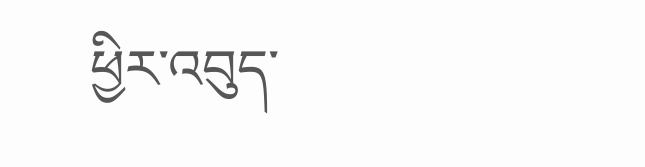ཕྱིར་འབུད་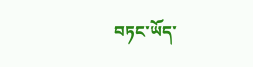བཏང་ཡོད་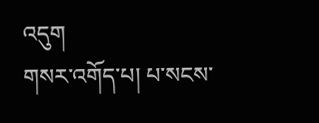འདུག
གསར་འགོད་པ། པ་སངས་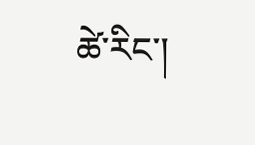ཚེ་རིང་།